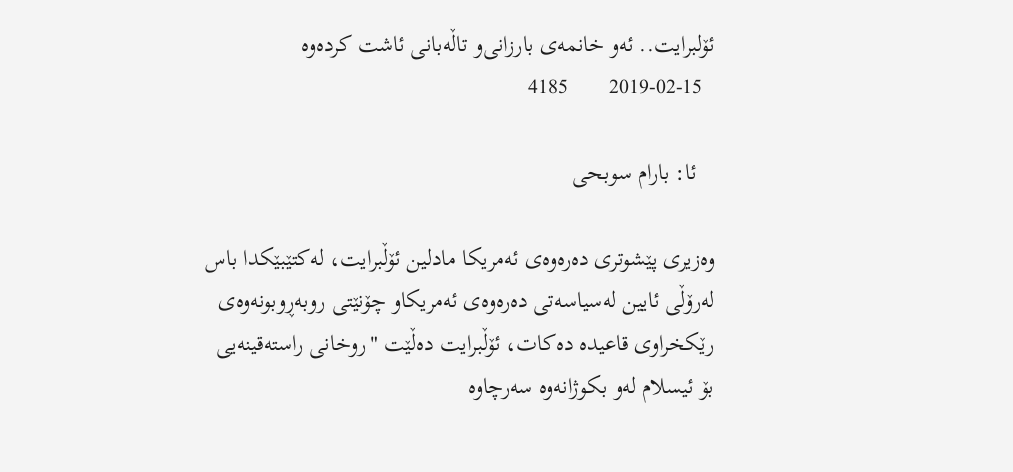ئۆلبرایت.. ئه‌و خانمه‌‌ی بارزانی‌و تاڵه‌بانی ئاشت کرده‌وه‌
  2019-02-15       4185

   ئا: بارام سوبحی‌

وه‌زیری‌ پێشوتری‌ ده‌ره‌وه‌ی‌ ئه‌مریكا مادلین ئۆڵبرایت، له‌كتێبێكدا باس له‌رۆڵی‌ ئایین له‌سیاسه‌تی‌ ده‌ره‌وه‌ی‌ ئه‌مریكا‌و چۆنێتی‌ روبه‌ڕوبونه‌وه‌ی‌ رێكخراوی‌ قاعیده‌ ده‌كات، ئۆڵبرایت ده‌ڵێت "روخانی‌ راسته‌قینه‌یی‌ بۆ ئیسلام له‌و بكوژانه‌وه‌ سه‌رچاوه‌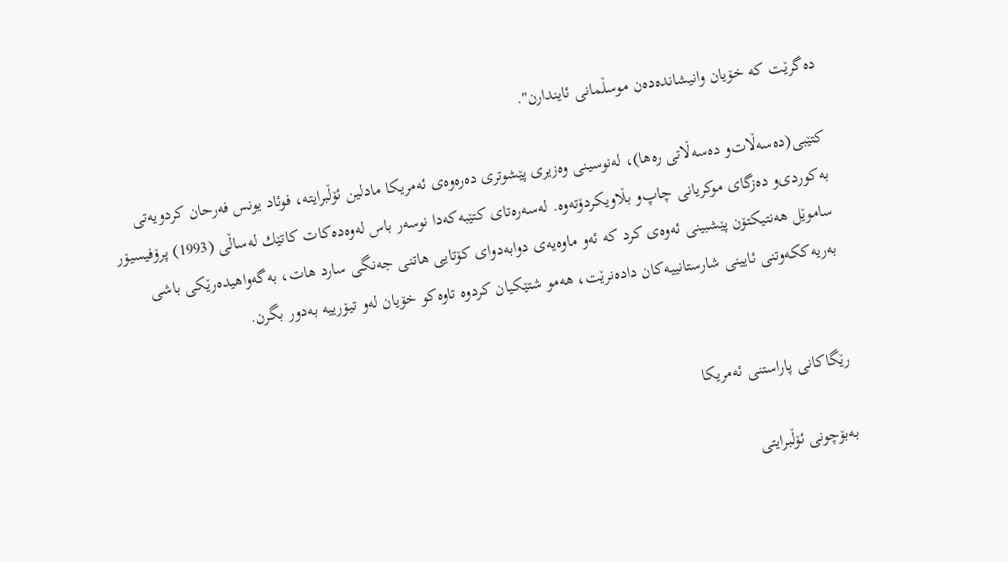ده‌گرێت كه‌ خۆیان وانیشانده‌ده‌ن موسڵمانی‌ ئایندارن".

كتێبی‌(ده‌سه‌ڵات‌و ده‌سه‌ڵاتی‌ ره‌ها)، له‌نوسینی‌ وه‌زیری‌ پێشوتری‌ ده‌ره‌وه‌ی‌ ئه‌مریكا مادلین ئۆڵبرایته‌، فوئاد یونس فه‌رحان كردویه‌تی‌ به‌كوردی‌‌و ده‌زگای‌ موكریانی چاپ‌و بڵاویكردۆته‌وه‌. له‌سه‌ره‌تای‌ كتێبه‌كه‌دا نوسه‌ر باس له‌وه‌ده‌كات كاتێك له‌ساڵی‌ (1993) پرۆفیسیۆر ساموێل هه‌نتیكتۆن پێشبینی‌ ئه‌وه‌ی‌ كرد كه‌ ئه‌و ماوه‌یه‌ی‌ دوابه‌دوای‌ كۆتایی‌ هاتنی‌ جه‌نگی‌ سارد هات، به‌گه‌واهیده‌رێكی‌ باشی‌ به‌ریه‌ككه‌وتنی‌ ئایینی‌ شارستانییه‌كان داده‌نرێت، هه‌مو شتێكیان كردوه‌ تاوه‌كو خۆیان له‌و تیۆرییه‌ به‌دور بگرن.


رێگاكانی‌ پاراستنی‌ ئه‌مریكا

به‌بۆچونی‌ ئۆڵبرایتی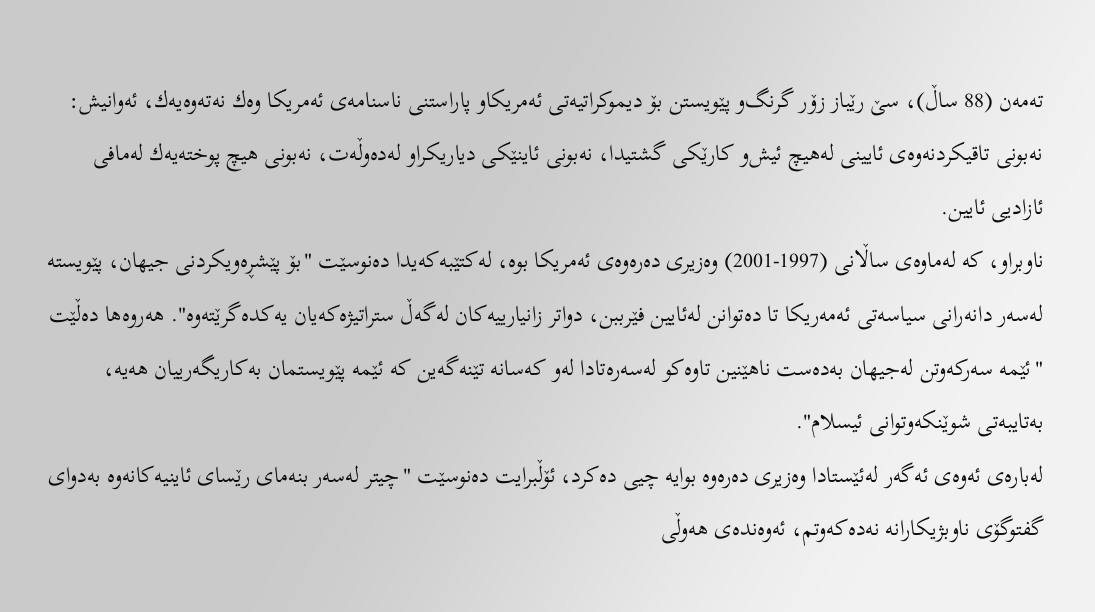ته‌مه‌ن (88 ساڵ)، سێ‌ رێباز زۆر گرنگ‌و پێویستن بۆ دیموكراتیه‌تی‌ ئه‌مریكاو پاراستنی‌ ناسنامه‌ی‌ ئه‌مریكا وه‌ك نه‌ته‌وه‌یه‌ك، ئه‌وانیش: نه‌بونی‌ تاقیكردنه‌وه‌ی‌ ئایینی‌ له‌هیچ ئیش‌و كارێكی‌ گشتیدا، نه‌بونی‌ ئاینێكی‌ دیاریكراو له‌ده‌وڵه‌ت، نه‌بونی‌ هیچ پوخته‌یه‌ك له‌مافی‌ ئازادیی‌ ئایین.
ناوبراو، كه‌ له‌ماوه‌ی‌ ساڵانی‌ (1997-2001) وه‌زیری‌ ده‌ره‌وه‌ی‌ ئه‌مریكا بوه‌، له‌کتێبه‌که‌یدا ده‌نوسێت "بۆ پێشڕه‌ویكردنی‌ جیهان، پێویسته‌ له‌سه‌ر دانه‌رانی‌ سیاسه‌تی‌ ئه‌مه‌ریكا تا ده‌توانن له‌ئایین فێرببن، دواتر زانیارییه‌كان له‌گه‌ڵ ستراتیژه‌كه‌یان یه‌كده‌گرێته‌وه‌". هه‌روه‌ها ده‌ڵێت "ئێمه‌ سه‌ركه‌وتن له‌جیهان به‌ده‌ست ناهێنین تاوه‌كو له‌سه‌ره‌تادا له‌و كه‌سانه‌ تێنه‌گه‌ین كه‌ ئێمه‌ پێویستمان به‌كاریگه‌رییان هه‌یه‌، به‌تایبه‌تی‌ شوێنکه‌وتوانی‌ ئیسلام".
له‌باره‌ی‌ ئه‌وه‌ی‌ ئه‌گه‌ر له‌ئێستادا وه‌زیری‌ ده‌ره‌وه‌ بوایه‌ چیی‌ ده‌كرد، ئۆڵبرایت ده‌نوسێت "چیتر له‌سه‌ر بنه‌مای‌ رێسای ئاینیه‌كانه‌وه‌ به‌دوای‌ گفتوگۆی‌ ناوبژیكارانه‌ نه‌ده‌كه‌وتم، ئه‌وه‌نده‌ی‌ هه‌وڵی‌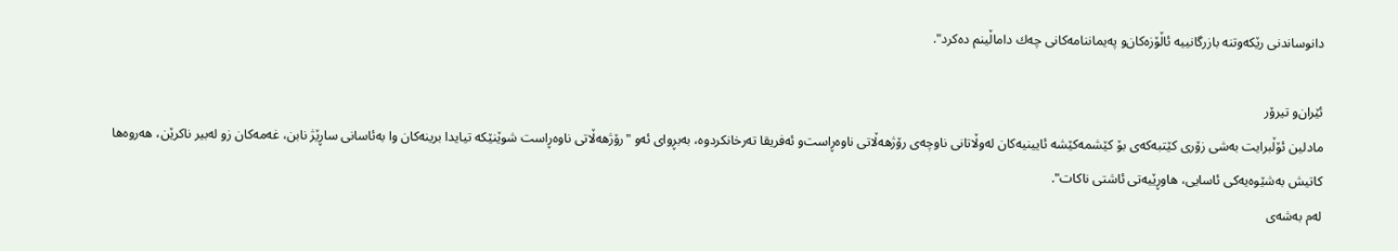دانوساندنی‌ رێكه‌وتنه‌ بازرگانییه‌ ئاڵۆزه‌كان‌و په‌یماننامه‌كانی‌ چه‌ك داماڵینم ده‌كرد".

ئێران‌و تیرۆر
مادلین ئۆڵبرایت به‌شی‌ زۆری‌ كێتبه‌كه‌ی‌ بۆ كێشمه‌كێشه‌ ئایینیه‌كان له‌وڵاتانی‌ ناوچه‌ی‌ رۆژهه‌ڵاتی‌ ناوه‌ڕاست‌و ئه‌فریقا ته‌رخانكردوه‌، به‌بڕوای‌ ئه‌و "رۆژهه‌ڵاتی‌ ناوه‌ڕاست شوێنێكه‌ تیایدا برینه‌كان وا به‌ئاسانی‌ ساڕێژ نابن، غه‌مه‌كان زو له‌بیر ناكرێن، هه‌روه‌ها كاتیش به‌شێوه‌یه‌كی‌ ئاسایی،‌ هاوڕێیه‌تی‌ ئاشتی‌ ناكات".
له‌م به‌شه‌ی‌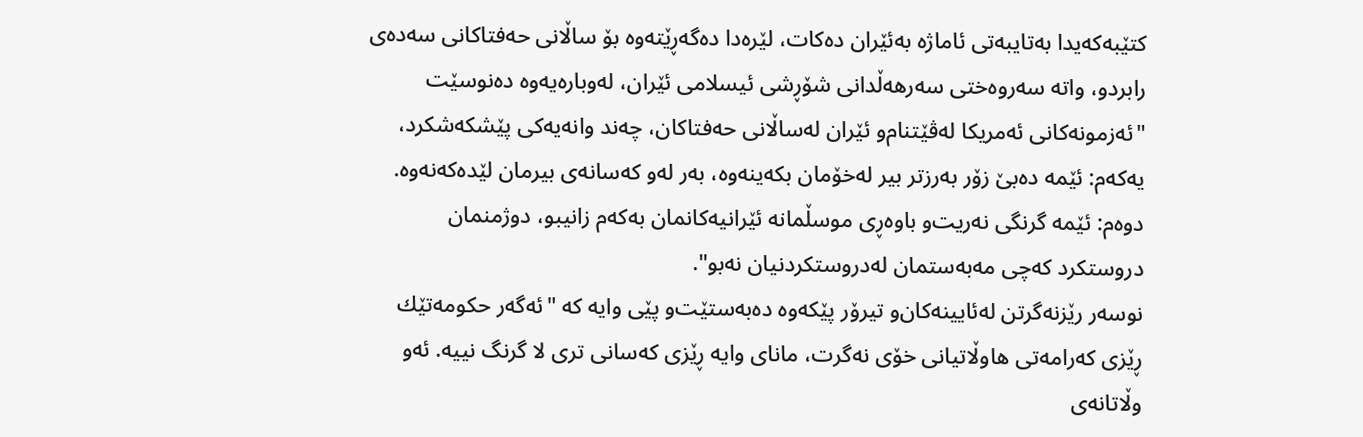كتێبه‌كه‌یدا به‌تایبه‌تی‌ ئاماژه‌ به‌ئێران ده‌كات، لێره‌دا ده‌گه‌ڕێته‌وه‌ بۆ ساڵانی‌ حه‌فتاكانی‌ سه‌ده‌ی‌ رابردو، واته‌ سه‌روه‌ختی‌ سه‌رهه‌ڵدانی‌ شۆڕشی‌ ئیسلامی‌ ئێران، له‌وباره‌یه‌وه‌ ده‌نوسێت "ئه‌زمونه‌كانی‌ ئه‌مریكا له‌ڤێتنام‌و ئێران له‌ساڵانی‌ حه‌فتاكان، چه‌ند وانه‌یه‌كی‌ پێشكه‌شكرد، یه‌كه‌م: ئێمه‌ ده‌بێ‌ زۆر به‌رزتر بیر له‌خۆمان بكه‌ینه‌وه‌، به‌ر له‌و كه‌سانه‌ی‌ بیرمان لێده‌كه‌نه‌وه‌. دوه‌م: ئێمه‌ گرنگی‌ نه‌ریت‌و باوه‌ڕی‌ موسڵمانه‌ ئێرانیه‌كانمان به‌كه‌م زانیبو، دوژمنمان دروستكرد كه‌چی‌ مه‌به‌ستمان له‌دروستكردنیان نه‌بو".
نوسه‌ر رێزنه‌گرتن له‌ئایینه‌كان‌و تیرۆر پێكه‌وه‌ ده‌به‌ستێت‌و پێی وایه‌ که‌ "ئه‌گه‌ر حكومه‌تێك ڕێزی‌ كه‌رامه‌تی‌ هاوڵاتیانی‌ خۆی‌ نه‌گرت، مانای‌ وایه‌ ڕێزی‌ كه‌سانی تری‌ لا گرنگ نییه‌. ئه‌و وڵاتانه‌ی‌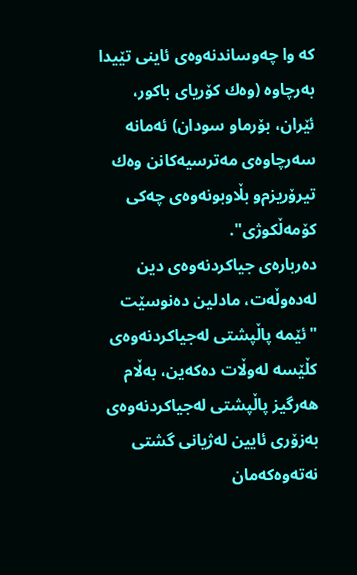كه ‌وا چه‌وساندنه‌وه‌ی‌ ئاینی‌ تێیدا به‌رچاوه‌ (وه‌ك كۆریای‌ باكور، ئێران، بۆرماو سودان) ئه‌مانه‌ سه‌رچاوه‌ی‌ مه‌ترسیه‌كانن وه‌ك تیرۆریزم‌و بڵاوبونه‌وه‌ی‌ چه‌كی‌ كۆمه‌ڵكوژی‌".
ده‌رباره‌ی‌ جیاكردنه‌وه‌ی‌ دین له‌ده‌وڵه‌ت، مادلین ده‌نوسێت "ئێمه‌ پاڵپشتی‌ له‌جیاكردنه‌وه‌ی‌ كڵێسه‌ له‌وڵات ده‌كه‌ین، به‌ڵام هه‌رگیز پاڵپشتی‌ له‌جیاكردنه‌وه‌ی‌ به‌زۆری‌ ئایین له‌ژیانی‌ گشتی‌ نه‌ته‌وه‌كه‌مان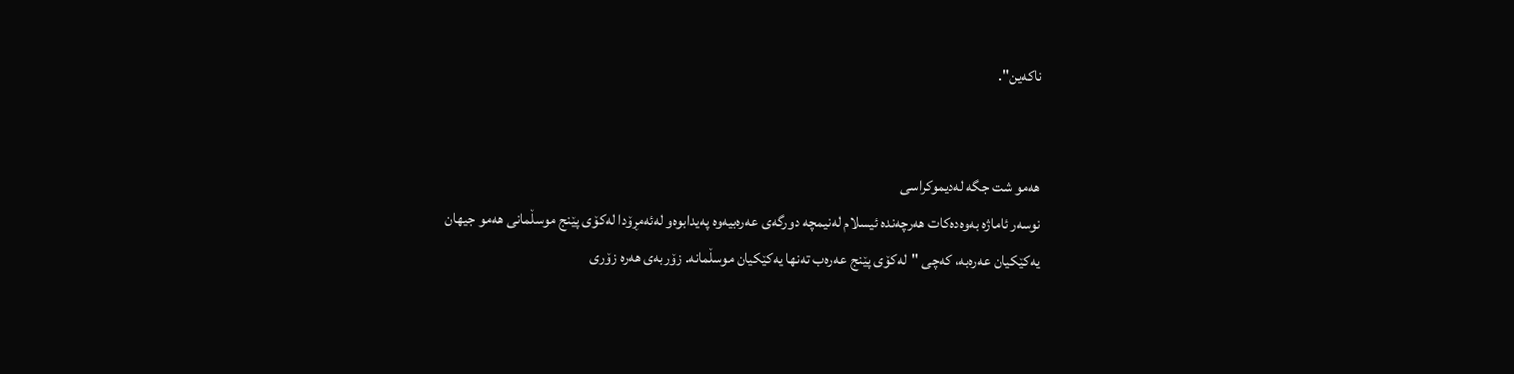ناكه‌ین".


هه‌مو شت جگه ‌له‌دیموكراسی‌
نوسه‌ر ئاماژه‌ به‌وه‌ده‌كات هه‌رچه‌نده‌ ئیسلام له‌نیمچه‌ دورگه‌ی‌ عه‌ره‌بیه‌وه‌ په‌یدابوه‌و له‌ئه‌مڕۆدا له‌كۆی‌ پێنج موسڵمانی‌ هه‌مو جیهان یه‌كێكیان عه‌ره‌به‌، كه‌چی‌ "له‌كۆی‌ پێنج عه‌ره‌ب ته‌نها یه‌كێكیان موسڵمانه‌. زۆربه‌ی‌ هه‌ره‌ زۆری‌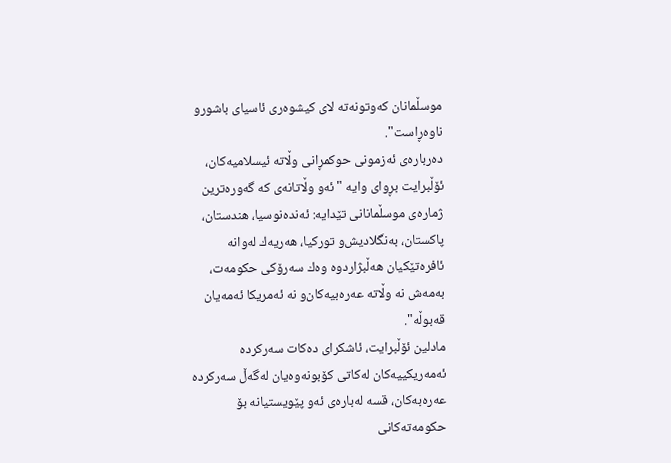موسڵمانان كه‌وتونه‌ته‌ لای‌ كیشوه‌ری‌ ئاسیای‌ باشورو ناوه‌ڕاست".
ده‌رباره‌ی‌ ئه‌زمونی‌ حوكمڕانی‌ وڵاته‌ ئیسلامیه‌كان، ئۆڵبرایت بڕوای وایه‌ "ئه‌و وڵاتانه‌ی‌ كه‌ گه‌وره‌ترین ژماره‌ی‌ موسڵمانانی‌ تێدایه‌: ئه‌نده‌نوسیا، هندستان، پاكستان، به‌نگلادیش‌و توركیا، هه‌ریه‌ك له‌وانه‌ ئافره‌تێكیان هه‌ڵبژاردوه‌ وه‌ك سه‌رۆكی‌ حكومه‌ت، به‌مه‌ش نه‌ وڵاته‌ عه‌ره‌بیه‌كان‌و نه ‌ئه‌مریكا ئه‌مه‌یان قه‌بوڵه‌".
مادلین ئۆڵبرایت، ئاشكرای‌ ده‌كات سه‌ركرده‌ ئه‌مه‌ریكییه‌كان له‌كاتی‌ كۆبونه‌وه‌یان له‌گه‌ڵ سه‌ركرده‌ عه‌ره‌به‌كان، قسه‌ له‌باره‌ی‌ ئه‌و پێویستیانه‌ بۆ حكومه‌ته‌كانی‌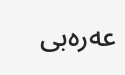عه‌ره‌بی‌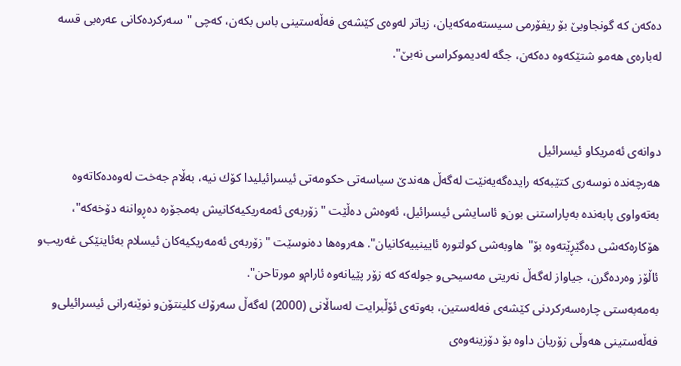ده‌كه‌ن كه‌ گونجاوبێ‌ بۆ ریفۆرمی‌ سیسته‌مه‌كه‌یان، زیاتر له‌وه‌ی‌ كێشه‌ی‌ فه‌ڵه‌ستینی‌ باس بكه‌ن، كه‌چی‌ "سه‌ركرده‌كانی‌ عه‌ره‌بی‌ قسه‌ له‌باره‌ی‌ هه‌مو شتێكه‌وه‌ ده‌كه‌ن، جگه ‌له‌دیموكراسی‌ نه‌بێ‌".


دوانه‌ی‌ ئه‌مریكاو ئیسرائیل
هه‌رچه‌نده‌ نوسه‌ری کتێبه‌که‌ رایده‌گه‌یه‌نێت له‌گه‌ڵ هه‌ندێ سیاسه‌تی‌ حكومه‌تی‌ ئیسرائیلیدا كۆك نیه‌، به‌ڵام جه‌خت له‌وه‌ده‌كاته‌وه‌ به‌ته‌واوی‌ پابه‌نده‌ به‌پاراستنی‌ بون‌و ئاسایشی‌ ئیسرائیل، ئه‌وه‌ش ده‌ڵێت "زۆربه‌ی‌ ئه‌مه‌ریكیه‌كانیش به‌مجۆره‌ ده‌ڕواننه‌ دۆخه‌كه‌"، هۆكاره‌كه‌شی‌ ده‌گێڕێته‌وه‌ بۆ"هاوبه‌شی‌ كولتوره‌ ئایینییه‌كانیان". هه‌روه‌ها ده‌نوسێت "زۆربه‌ی‌ ئه‌مه‌ریكیه‌كان ئیسلام به‌ئاینێكی‌ غه‌ریب‌و ئاڵۆز وه‌رده‌گرن، جیاواز له‌گه‌ڵ نه‌ریتی‌ مه‌سیحی‌‌و جوله‌كه‌ كه‌ زۆر پێیانه‌وه‌ ئارام‌و مورتاحن".
به‌مه‌به‌ستی‌ چاره‌سه‌ركردنی‌ كێشه‌ی‌ فه‌له‌ستین، به‌وته‌ی‌ ئۆڵبرایت له‌ساڵانی‌ (2000) له‌گه‌ڵ سه‌رۆك كلینتۆن‌و نوێنه‌رانی‌ ئیسرائیلی‌‌و فه‌ڵه‌ستینی‌ هه‌وڵی‌ زۆریان داوه‌ بۆ دۆزینه‌وه‌ی‌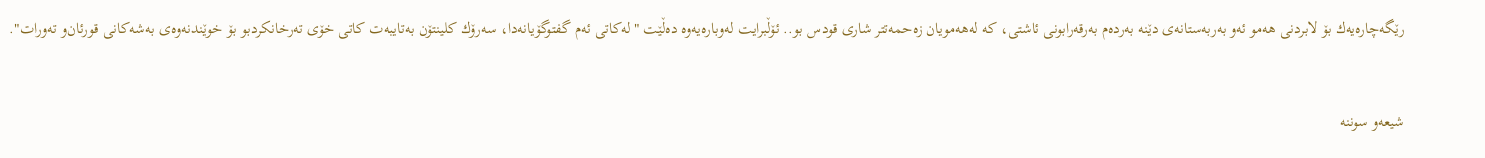رێگه‌چاره‌یه‌ك بۆ لابردنی‌ هه‌مو ئه‌و به‌ربه‌ستانه‌ی‌ دێنه‌ به‌رده‌م به‌رقه‌رابونی‌ ئاشتی‌، كه‌ له‌هه‌مویان زه‌حمه‌تتر شاری‌ قودس بو.. ئۆڵبرایت له‌وباره‌یه‌وه‌ ده‌ڵێت "له‌كاتی‌ ئه‌م گفتوگۆیانه‌دا، سه‌رۆك كلینتۆن به‌تایبه‌ت كاتی‌ خۆی‌ ته‌رخانكردبو بۆ خوێندنه‌وه‌ی‌ به‌شه‌كانی‌ قورئان‌و ته‌ورات".


شیعه‌و سوننه‌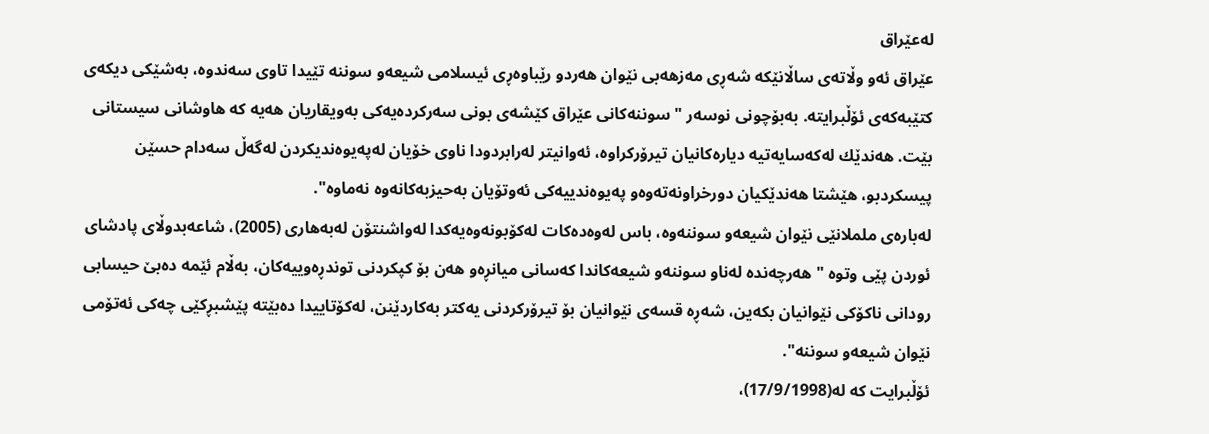له‌عێراق
عێراق ئه‌و وڵاته‌ی‌ ساڵانێكه‌ شه‌ڕی‌ مه‌زهه‌بی‌ نێوان هه‌ردو رێباوه‌ڕی‌ ئیسلامی‌ شیعه‌و سوننه‌ تێیدا تاوی‌ سه‌ندوه‌، به‌شێكی‌ دیكه‌ی‌ كتێبه‌كه‌ی‌ ئۆڵبرایته‌. به‌بۆچونی‌ نوسه‌ر "سوننه‌كانی‌ عێراق كێشه‌ی‌ بونی‌ سه‌ركرده‌یه‌كی‌ به‌ویقاریان هه‌یه‌ كه‌ هاوشانی‌ سیستانی‌ بێت. هه‌ندێك له‌كه‌سایه‌تیه‌ دیاره‌كانیان تیرۆركراوه‌، ئه‌وانیتر له‌رابردودا ناوی‌ خۆیان له‌په‌یوه‌ندیكردن له‌گه‌ڵ سه‌دام حسێن پیسكردبو، هێشتا هه‌ندێكیان دورخراونه‌ته‌وه‌و په‌یوه‌ندییه‌كی‌ ئه‌وتۆیان به‌حیزبه‌كانه‌وه‌ نه‌ماوه‌".
له‌باره‌ی‌ ململانێی‌ نێوان شیعه‌و سوننه‌وه‌، باس له‌وه‌ده‌كات له‌كۆبونه‌وه‌یه‌كدا له‌واشنتۆن له‌به‌هاری‌ (2005)، شاعه‌بدوڵای‌ پادشای‌ ئوردن پێی وتوه‌ "هه‌رچه‌نده‌ له‌ناو سوننه‌و شیعه‌كاندا كه‌سانی‌ میانڕه‌و هه‌ن بۆ كپكردنی‌ توندڕه‌وییه‌كان، به‌ڵام ئێمه‌ ده‌بێ‌ حیسابی‌ رودانی‌ ناكۆكی‌ نێوانیان بكه‌ین، شه‌ڕه‌ قسه‌ی‌ نێوانیان بۆ تیرۆركردنی‌ یه‌كتر به‌كاردێنن، له‌كۆتاییدا ده‌بێته‌ پێشبڕكێی‌ چه‌كی‌ ئه‌تۆمی‌ نێوان شیعه‌و سوننه‌".
ئۆڵبرایت كه‌ له‌(17/9/1998)،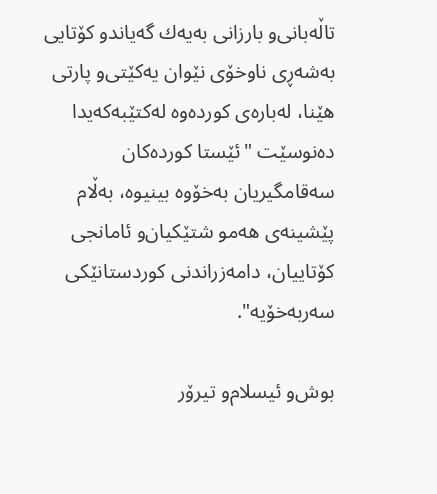تاڵه‌بانی‌‌و بارزانی‌ به‌یه‌ك گه‌یاندو كۆتایی‌ به‌شه‌ڕی‌ ناوخۆی‌ نێوان یه‌كێتی‌‌و پارتی‌ هێنا، له‌باره‌ی کورده‌وه‌ له‌کتێبه‌که‌یدا ده‌نوسێت "ئێستا كورده‌كان سه‌قامگیریان به‌خۆوه‌ بینیوه‌، به‌ڵام پێشینه‌ی‌ هه‌مو شتێكیان‌و ئامانجی‌ كۆتاییان، دامه‌زراندنی‌ كوردستانێكی‌ سه‌ربه‌خۆیه‌".

بوش‌و ئیسلام‌و تیرۆر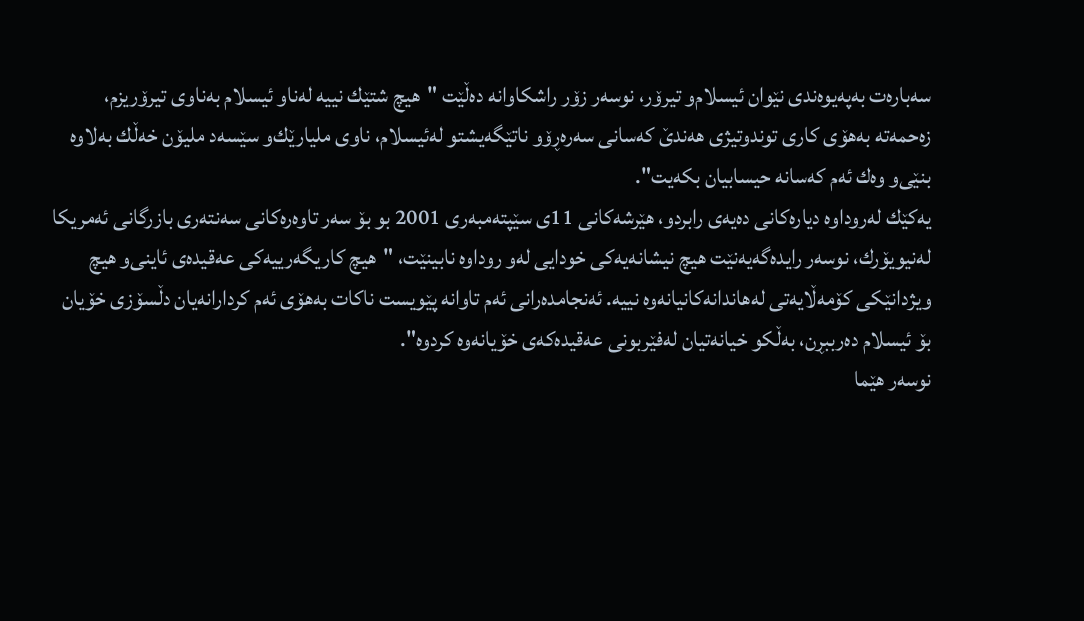سه‌باره‌ت به‌په‌یوه‌ندی‌ نێوان ئیسلام‌و تیرۆر، نوسه‌ر زۆر راشكاوانه‌ ده‌ڵێت "هیچ شتێك نییه‌ له‌ناو ئیسلام به‌ناوی‌ تیرۆریزم، زه‌حمه‌ته‌ به‌هۆی‌ كاری‌ توندوتیژی‌ هه‌ندێ‌ كه‌سانی‌ سه‌ره‌ڕۆو ناتێگه‌یشتو له‌ئیسلام، ناوی‌ ملیارێك‌و سێسه‌د ملیۆن خه‌ڵك به‌لاوه‌ بنێی‌‌و وه‌ك ئه‌م كه‌سانه‌ حیسابیان بكه‌یت".
یه‌كێك له‌روداوه‌ دیاره‌كانی‌ ده‌یه‌ی‌ رابردو، هێرشه‌كانی‌ 11ی سێپته‌مبه‌ری 2001 بو بۆ سه‌ر تاوه‌ره‌كانی‌ سه‌نته‌ری‌ بازرگانی‌ ئه‌مریكا له‌نیویۆرك، نوسه‌ر رایده‌گه‌یه‌نێت هیچ نیشانه‌یه‌كی‌ خودایی‌ له‌و روداوه‌ نابینێت‌، "هیچ كاریگه‌رییه‌كی‌ عه‌قیده‌ی‌ ئاینی‌‌و هیچ ویژدانێكی‌ كۆمه‌ڵایه‌تی‌ له‌هاندانه‌كانیانه‌وه‌ نییه‌. ئه‌نجامده‌رانی‌ ئه‌م تاوانه‌ پێویست ناكات به‌هۆی‌ ئه‌م كردارانه‌یان دڵسۆزی‌ خۆیان بۆ ئیسلام ده‌رببڕن، به‌ڵكو خیانه‌تیان له‌فێربونی‌ عه‌قیده‌كه‌ی‌ خۆیانه‌وه‌ كردوه‌".
نوسه‌ر هێما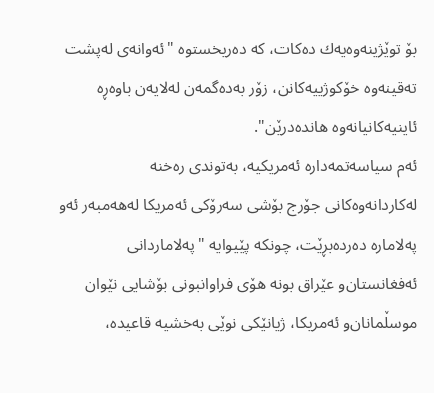بۆ توێژینه‌وه‌یه‌ك ده‌كات، كه‌ ده‌ریخستوه‌ "ئه‌وانه‌ی‌ له‌پشت ته‌قینه‌وه‌ خۆكوژییه‌كانن، زۆر به‌ده‌گمه‌ن له‌لایه‌ن باوه‌ڕه‌ ئاینیه‌كانیانه‌وه‌ هانده‌درێن".
ئه‌م سیاسه‌تمه‌داره‌ ئه‌مریكیه‌، به‌توندی‌ ره‌خنه‌ له‌كاردانه‌وه‌كانی‌ جۆرج بۆشی‌ سه‌رۆكی‌ ئه‌مریكا له‌هه‌مبه‌ر ئه‌و په‌لاماره‌ ده‌رده‌بڕێت، چونكه‌ پێیوایه‌ "په‌لاماردانی‌ ئه‌فغانستان‌و عێراق بونه‌ هۆی‌ فراوانبونی‌ بۆشایی‌ نێوان موسڵمانان‌و ئه‌مریكا، ژیانێكی‌ نوێی‌ به‌خشیه‌ قاعیده‌،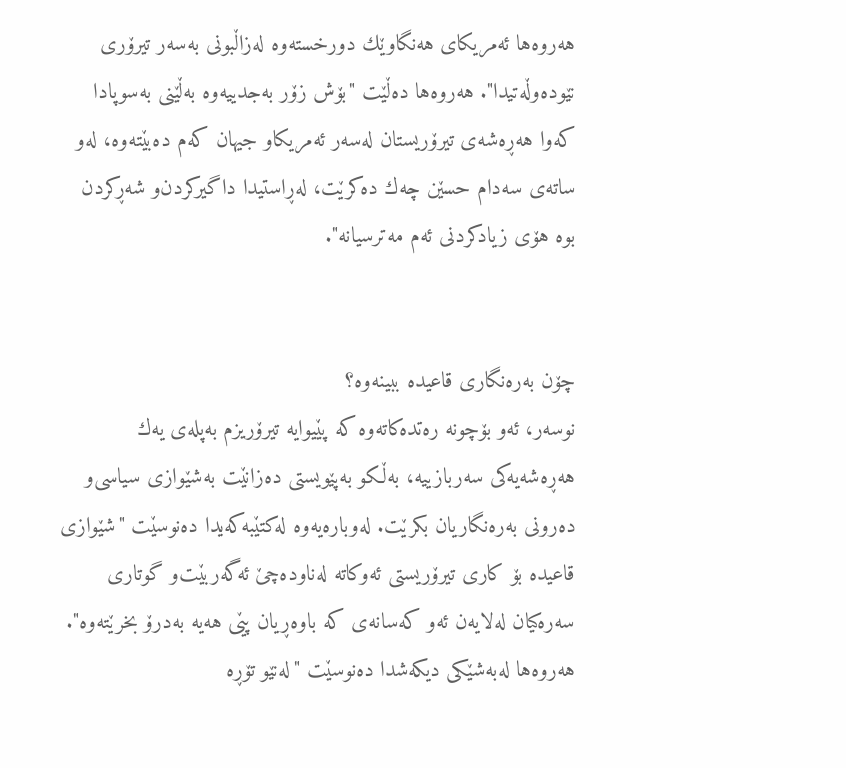هه‌روه‌ها ئه‌مریكای‌ هه‌نگاوێك دورخسته‌وه‌ له‌زاڵبونی‌ به‌سه‌ر تیرۆری‌ نێوده‌وڵه‌تیدا". هه‌روه‌ها ده‌ڵێت "بۆش زۆر به‌جدییه‌وه‌ به‌ڵێنی‌ به‌سوپادا كه‌وا هه‌ڕه‌شه‌ی‌ تیرۆریستان له‌سه‌ر ئه‌مریكاو جیهان كه‌م ده‌بێته‌وه‌، له‌و ساته‌ی‌ سه‌دام حسێن چه‌ك ده‌كرێت، له‌ڕاستیدا داگیركردن‌و شه‌ڕكردن بوه‌ هۆی‌ زیادكردنی‌ ئه‌م مه‌ترسیانه‌".


چۆن به‌ره‌نگاری‌ قاعیده‌ ببینه‌وه‌؟
نوسه‌ر، ئه‌و بۆچونه‌ ره‌تده‌كاته‌وه‌ كه‌ پێیوایه‌ تیرۆریزم به‌پله‌ی‌ یه‌ك هه‌ڕه‌شه‌یه‌كی‌ سه‌ربازییه‌، به‌ڵكو به‌پێویستی‌ ده‌زانێت به‌شێوازی‌ سیاسی‌‌و ده‌رونی‌ به‌ره‌نگاریان بكرێت. له‌وباره‌یه‌وه‌ له‌کتێبه‌که‌یدا ده‌نوسێت "شێوازی‌ قاعیده‌ بۆ كاری‌ تیرۆریستی‌ ئه‌وكاته‌ له‌ناوده‌چێ‌ ئه‌گه‌ربێت‌و گوتاری‌ سه‌ره‌كیان له‌لایه‌ن ئه‌و كه‌سانه‌ی‌ كه‌ باوه‌ڕیان پێی‌ هه‌یه‌ به‌درۆ بخرێته‌وه‌". هه‌روه‌ها له‌به‌شێکی دیکه‌شدا ده‌نوسێت "له‌نێو تۆڕه‌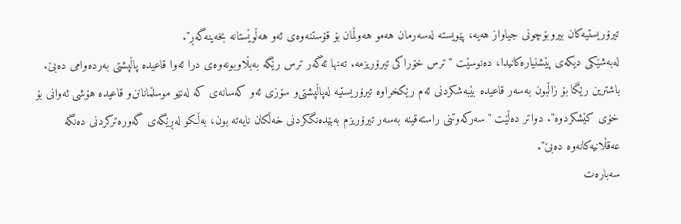تیرۆریستیه‌كان بیروبۆچونی‌ جیاواز هه‌یه‌، پێویسته‌ له‌سه‌رمان هه‌مو هه‌وڵمان بۆ قۆستنه‌وه‌ی‌ ئه‌و هه‌ڵوێستانه‌ بخه‌ینه‌گه‌ڕ".
له‌به‌شێكی‌ دیكه‌ی‌ پێشنیاره‌كانیدا، ده‌نوسێت "ترس خۆراكی‌ تیرۆریزمه‌. ته‌نها ئه‌گه‌ر ترس رێگه‌ به‌بڵاوبونه‌وه‌ی‌ درا ئه‌وا قاعیده‌ پاڵپشتی‌ به‌رده‌وامی‌ ده‌بێ‌. باشترین رێگا بۆ زاڵبون به‌سه‌ر قاعیده‌ بێبه‌شكردنی‌ ئه‌م رێكخراوه‌ تیرۆریستیه‌ له‌پاڵپشتی‌‌و سۆزی‌ ئه‌و كه‌سانه‌ی‌ كه‌ له‌نێو موسڵمانانن‌و قاعیده‌ هۆشی‌ ئه‌وانی‌ بۆ خۆی‌ كێشكردوه‌". دواتر ده‌ڵێت "سه‌ركه‌وتنی‌ راسته‌قینه‌ به‌سه‌ر تیرۆریزم به‌بێده‌نگكردنی‌ خه‌ڵكان نایه‌ته‌ بون، به‌ڵكو له‌ڕێگه‌ی‌ گه‌وره‌تركردنی‌ ده‌نگه‌ عه‌قڵانیه‌كانه‌وه‌ ده‌بێ‌".
سه‌باره‌ت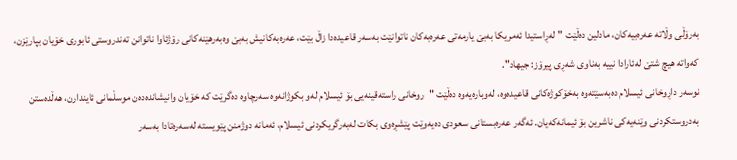به‌رۆڵی‌ وڵاته‌ عه‌ره‌بیه‌كان، مادلین ده‌ڵێت "له‌ڕاستیدا ئه‌مریكا به‌بێ‌ یارمه‌تی‌ عه‌ره‌به‌كان ناتوانێت‌ به‌سه‌ر قاعیده‌دا زاڵ بێت، عه‌ره‌به‌كانیش به‌بێ‌ وه‌به‌رهێنه‌كانی‌ رۆژئاوا ناتوانن ته‌ندروستی‌ ئابوری‌ خۆیان بپارێزن، كه‌واته‌ هیچ شتێ‌ له‌ئارادا نییه‌ به‌ناوی‌ شه‌ڕی‌ پیرۆز: جیهاد".
نوسه‌ر داڕوخانی‌ ئیسلام ده‌به‌سێته‌وه‌ به‌خۆكوژه‌كانی‌ قاعیده‌وه‌، له‌وباره‌یه‌وه‌ ده‌ڵێت "روخانی‌ راسته‌قینه‌یی‌ بۆ ئیسلام له‌و بكوژانه‌وه‌ سه‌رچاوه‌ ده‌گرێت كه‌ خۆیان وانیشانده‌ده‌ن موسڵمانی‌ ئایندارن، هه‌ڵده‌ستن به‌دروستكردنی‌ وێنه‌یه‌كی‌ ناشرین بۆ ئیمانه‌كه‌یان. ئه‌گه‌ر عه‌ره‌بستانی‌ سعودی‌ ده‌یه‌وێت پێشڕه‌وی‌ بكات له‌به‌رگریكردنی‌ ئیسلام، ئه‌مانه‌ دوژمنن پێویسته‌ له‌سه‌ره‌تادا به‌سه‌ر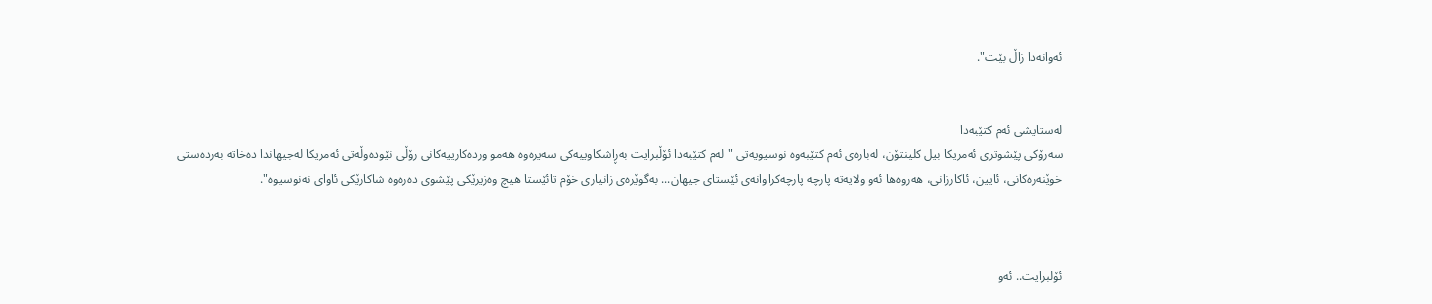ئه‌وانه‌دا‌ زاڵ بێت".


له‌ستایشی‌ ئه‌م كتێبه‌دا
سه‌رۆكی‌ پێشوتری‌ ئه‌مریكا بیل كلینتۆن، له‌باره‌ی‌ ئه‌م كتێبه‌وه‌ نوسیویه‌تی‌ "له‌م كتێبه‌دا ئۆڵبرایت به‌ڕاشكاوییه‌كی‌ سه‌یره‌وه‌ هه‌مو ورده‌كارییه‌كانی‌ رۆڵی‌ نێوده‌وڵه‌تی‌ ئه‌مریكا له‌جیهاندا ده‌خاته‌ به‌رده‌ستی‌ خوێنه‌ره‌كانی‌، ئایین، ئاكارزانی‌، هه‌روه‌ها ئه‌و ولایه‌ته‌ پارچه‌ پارچه‌كراوانه‌ی‌ ئێستای‌ جیهان... به‌گوێره‌ی‌ زانیاری‌ خۆم تائێستا هیچ وه‌زیرێكی‌ پێشوی ده‌ره‌وه‌ شاكارێكی‌ ئاوای‌ نه‌نوسیوه".



ئۆلبرایت.. ئه‌و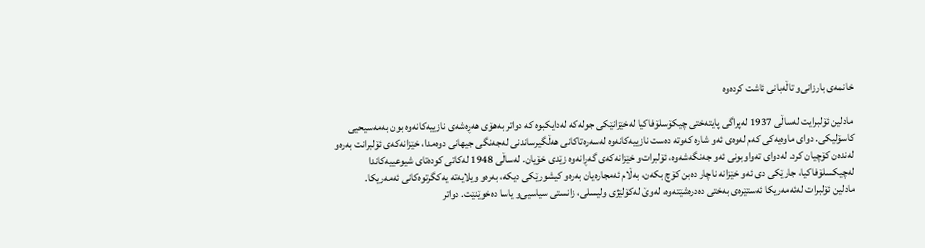خانمه‌‌ی بارزانی‌و تاڵه‌بانی ئاشت کرده‌وه‌

مادلین ئۆلبرایت له‌ساڵی 1937 له‌پراگی پایته‌ختی چیکۆسلۆفاکیا له‌خێزانێکی جوله‌که‌ له‌دایکبوه که‌ دواتر به‌هۆی هه‌ڕه‌شه‌ی نازییه‌کانه‌وه‌ بون به‌مه‌سیحیی کاسۆلیکی‌. دوای ماوه‌یه‌کی که‌م له‌وه‌ی ئه‌و شاره‌ که‌وته‌ ده‌ست نازییه‌کانه‌وه‌ له‌سه‌ره‌تاکانی هه‌ڵگیرساندنی له‌جه‌نگی جیهانی دوه‌مدا، خێزانه‌که‌ی ئۆلبرانت به‌ره‌و له‌نده‌ن کۆچیان کرد. له‌دوای ته‌واوبونی ئه‌و جه‌نگه‌شه‌وه‌، ئۆلبرات‌و خێزانه‌که‌ی گه‌ڕانه‌وه‌ زێدی خۆیان. له‌ساڵی 1948 له‌کاتی کوده‌تای شیوعییه‌کاندا له‌چیکسلۆفاکیا، جارێکی دی ئه‌و خێزانه‌ ناچار ده‌بن کۆچ بکه‌ن، به‌ڵام ئه‌مجاره‌یان به‌ره‌و کیشورێکی دیکه‌، به‌ره‌و ویلایه‌ته‌ یه‌کگرتوه‌کانی ئه‌مه‌ریکا.
مادلین ئۆلبرات له‌ئه‌مه‌ریکا ئه‌ستێره‌ی به‌ختی ده‌دره‌شێته‌وه‌، له‌وێ له‌کۆلێژی ولیسلی، زانستی سیاسیی‌و یاسا ده‌خوێنێت. دواتر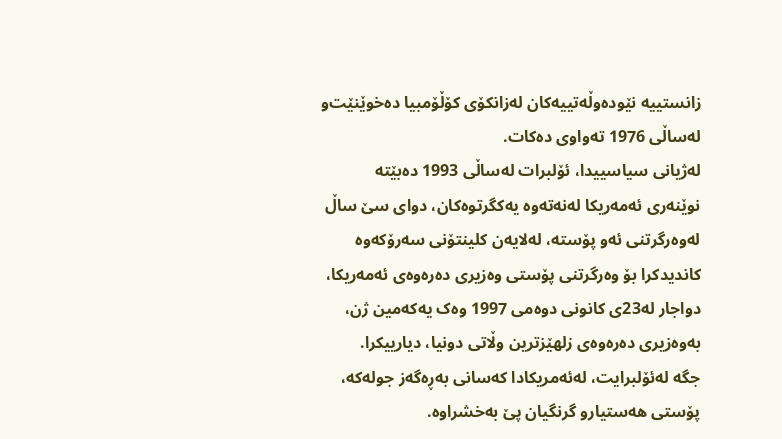زانستییه‌ نێوده‌وڵه‌تییه‌کان له‌زانکۆی کۆڵۆمبیا ده‌خوێنێت‌و له‌ساڵی 1976 ته‌واوی ده‌کات.
له‌ژیانی سیاسییدا، ئۆلبرات له‌ساڵی 1993 ده‌بێته‌ نوێنه‌ری ئه‌مه‌ریکا له‌نه‌ته‌وه‌ یه‌کگرتوه‌کان، دوای سێ ساڵ له‌وه‌رگرتنی ئه‌و پۆسته‌، له‌لایه‌ن کلینتۆنی سه‌رۆکه‌وه‌ کاندیدکرا بۆ وه‌رگرتنی پۆستی وه‌زیری ده‌ره‌وه‌ی ئه‌مه‌ریکا، دواجار له‌23ی کانونی دوه‌می 1997 وه‌ک یه‌که‌مین ژن، به‌وه‌زیری ده‌ره‌وه‌ی زلهێزترین وڵاتی دونیا، دیارییکرا.
جگه‌ له‌ئۆلبرایت، له‌ئه‌مریکادا که‌سانی به‌ڕه‌گه‌ز جوله‌که‌، پۆستی هه‌ستیارو گرنگیان پێ به‌خشراوه‌.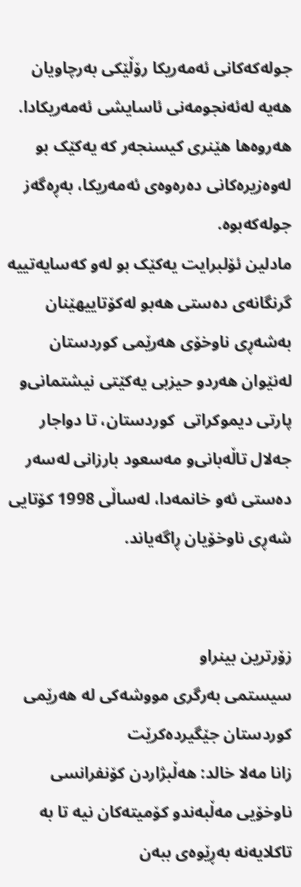جوله‌که‌کانی ئه‌مه‌ریکا رۆڵێکی به‌رچاویان هه‌یه‌ له‌ئه‌نجومه‌نی ئاسایشی ئه‌مه‌ریکادا. هه‌روه‌ها هێنری کیسنجه‌ر که‌ یه‌کێک بو له‌وه‌زیره‌کانی ده‌ره‌وه‌ی ئه‌مه‌ریکا، به‌ڕه‌گه‌ز جوله‌که‌بوه‌.
مادلین ئۆلبرایت یه‌کێک بو له‌و که‌سایه‌تییه‌ گرنگانه‌ی ده‌ستی هه‌بو له‌کۆتاییهێنان به‌شه‌ڕی ناوخۆی هه‌رێمی کوردستان له‌نێوان هه‌ردو حیزبی یه‌کێتی نیشتمانی‌و پارتی دیموکراتی  کوردستان، تا دواجار جه‌لال تاڵه‌بانی‌و مه‌سعود بارزانی له‌سه‌ر ده‌ستی ئه‌و خانمه‌دا، له‌ساڵی 1998 کۆتایی شه‌ڕی ناوخۆیان ڕاگه‌یاند.


زۆرترین بینراو
سیستمی بەرگری مووشەکی لە هەرێمی کوردستان جێگیردەکرێت
زانا مه‌لا خالد: هه‌ڵبژاردن كۆنفرانسی ناوخۆیی مه‌ڵبه‌ندو كۆمیته‌كان نیه‌ تا به‌ تاكلایه‌نه‌ به‌ڕێوه‌ی ببه‌ن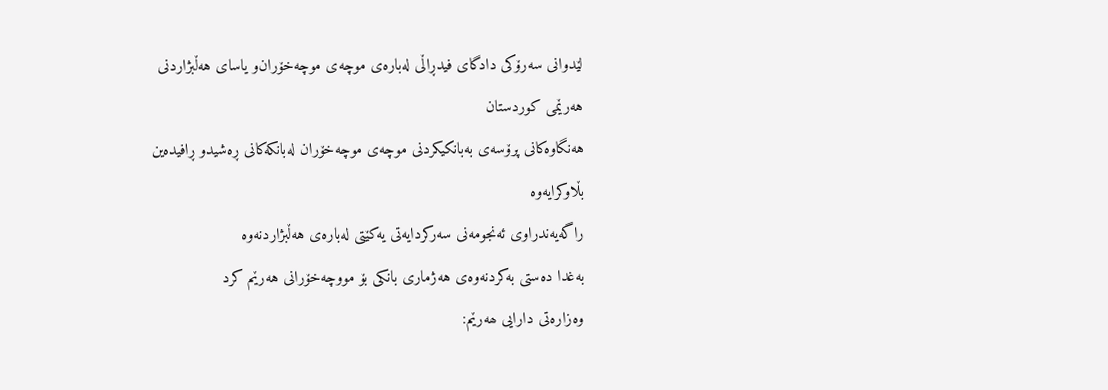لێدوانی‌ سەرۆكی دادگای فیدڕاڵی‌ لەبارەی موچەی موچەخۆران‌و یاسای هەڵبژاردنی هەرێمی كوردستان
هه‌نگاوه‌كانی‌ پرۆسه‌ی‌ به‌بانكیكردنی‌ موچه‌ی‌ موچه‌خۆران لەبانکه‌كانی ڕەشیدو ڕافیدەین بڵاوكرایه‌وه‌
راگەیەندراوی‌ ئەنجومەنی سەرکردایەتی یەکێتی لەبارەی هەڵبژاردنه‌وه‌
بەغدا دەستی بەکردنەوەی هەژماری بانکی بۆ مووچەخۆرانی هەرێم کرد
وەزارەتی دارایی ھەرێم: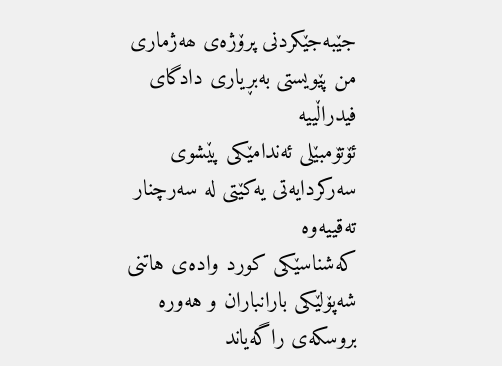جێبه‌جێكردنی‌ پرۆژه‌ی‌ ھەژماری من پێویستی‌ به‌بڕیاری‌ دادگای‌ فیدراڵییه‌
ئۆتۆمبێلی ئەندامێكی پێشوی سەركردایەتی یەكێتی لە سەرچنار تەقییەوە
كه‌شناسێكی كورد واده‌ی هاتنی شه‌پۆلێكی بارانباران و هه‌وره‌ بروسكه‌ی راگه‌یاند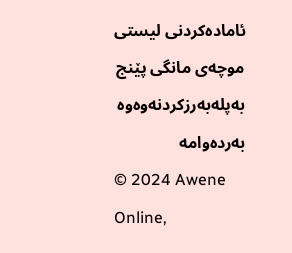ئامادەکردنی لیستی موچەی مانگی پێنج بەپلەبەرزکردنەوەوە بەردەوامە
© 2024 Awene Online,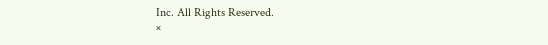Inc. All Rights Reserved.
×